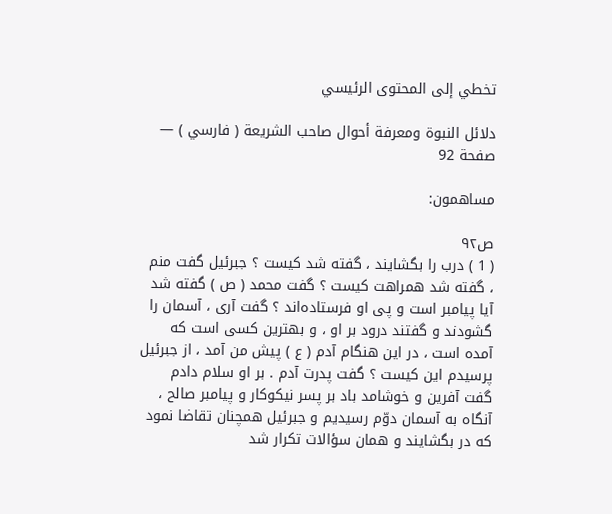تخطي إلى المحتوى الرئيسي

دلائل النبوة ومعرفة أحوال صاحب الشريعة ( فارسي ) — صفحة 92

مساهمون:

ص٩٢
( 1 ) درب را بگشايند ، گفته شد كيست ؟ جبرئيل گفت منم ، گفته شد همراهت كيست ؟ گفت محمد ( ص ) گفته شد آيا پيامبر است و پى او فرستاده‌اند ؟ گفت آرى ، آسمان را گشودند و گفتند درود بر او ، و بهترين كسى است كه آمده است ، در اين هنگام آدم ( ع ) پيش من آمد ، از جبرئيل پرسيدم اين كيست ؟ گفت پدرت آدم . بر او سلام دادم گفت آفرين و خوشامد باد بر پسر نيكوكار و پيامبر صالح ، آنگاه به آسمان دوّم رسيديم و جبرئيل همچنان تقاضا نمود كه در بگشايند و همان سؤالات تكرار شد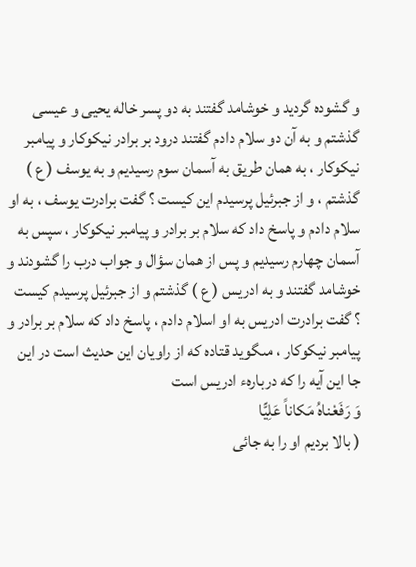و گشوده گرديد و خوشامد گفتند به دو پسر خاله يحيى و عيسى گذشتم و به آن دو سلام دادم گفتند درود بر برادر نيكوكار و پيامبر نيكوكار ، به همان طريق به آسمان سوم رسيديم و به يوسف ( ع ) گذشتم ، و از جبرئيل پرسيدم اين كيست ؟ گفت برادرت يوسف ، به او سلام دادم و پاسخ داد كه سلام بر برادر و پيامبر نيكوكار ، سپس به آسمان چهارم رسيديم و پس از همان سؤال و جواب درب را گشودند و خوشامد گفتند و به ادريس ( ع ) گذشتم و از جبرئيل پرسيدم كيست ؟ گفت برادرت ادريس به او اسلام دادم ، پاسخ داد كه سلام بر برادر و پيامبر نيكوكار ، مىگويد قتاده كه از راويان اين حديث است در اين جا اين آيه را كه دربارهء ادريس است
وَ رَفَعْناهُ مَكاناً عَلِيًّا
( بالا برديم او را به جائى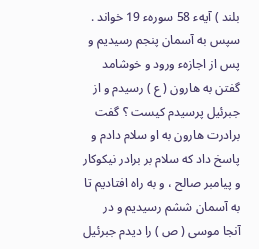بلند ) آيهء 58 سورهء 19 خواند . سپس به آسمان پنجم رسيديم و پس از اجازهء ورود و خوشامد گفتن به هارون ( ع ) رسيدم و از جبرئيل پرسيدم كيست ؟ گفت برادرت هارون به او سلام دادم و پاسخ داد كه سلام بر برادر نيكوكار و پيامبر صالح ، و به راه افتاديم تا به آسمان ششم رسيديم و در آنجا موسى ( ص ) را ديدم جبرئيل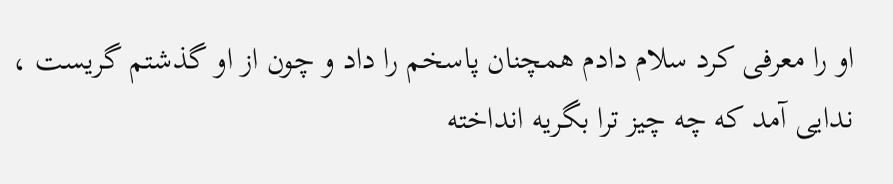او را معرفى كرد سلام دادم همچنان پاسخم را داد و چون از او گذشتم گريست ، ندايى آمد كه چه چيز ترا بگريه انداخته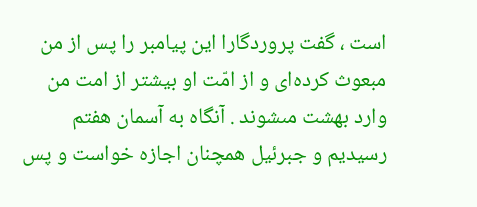است ، گفت پروردگارا اين پيامبر را پس از من مبعوث كرده‌اى و از امّت او بيشتر از امت من وارد بهشت مىشوند . آنگاه به آسمان هفتم رسيديم و جبرئيل همچنان اجازه خواست و پس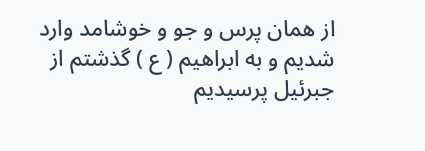از همان پرس و جو و خوشامد وارد شديم و به ابراهيم ( ع ) گذشتم از جبرئيل پرسيديم